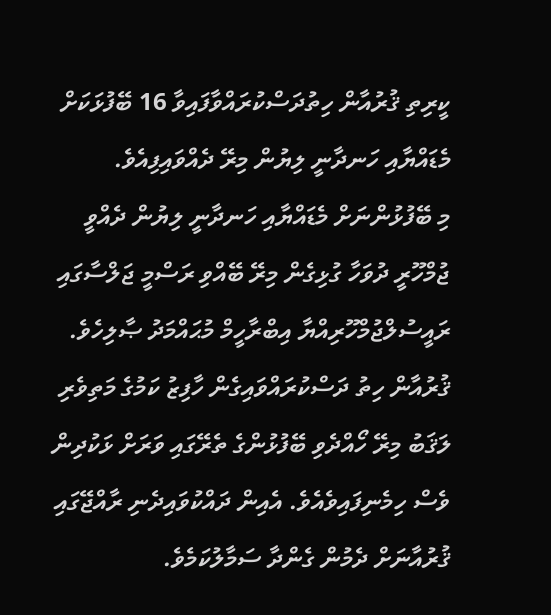ކީރިތި ޤުރުއާން ހިތުދަސްކުރައްވާފައިވާ 16 ބޭފުޅަކަށް މެޑައްޔާއި ހަނދާނީ ލިޔުން މިރޭ ދެއްވައިފިއެވެ.
މި ބޭފުޅުންނަށް މެޑައްޔާއި ހަނދާނީ ލިޔުން ދެއްވީ ޖުމްހޫރީ ދުވަހާ ގުޅިގެން މިރޭ ބޭއްވި ރަސްމީ ޖަލްސާގައި ރައީސުލްޖުމްހޫރިއްޔާ އިބްރާހީމް މުޙައްމަދު ޞާލިހެވެ. ޤުރުއާން ހިތު ދަސްކުރައްވައިގެން ހާފިޒު ކަމުގެ މަތިވެރި ލަޤަބު މިރޭ ހޯއްދެވި ބޭފުޅުންގެ ތެރޭގައި ވަރަށް ޅަކުދިން ވެސް ހިމެނިފައިވެއެވެ. އެއިން ދައްކުވައިދެނި ރާއްޖޭގައި ޤުރުއާނަށް ދެމުން ގެންދާ ސަމާލުކަމެވެ.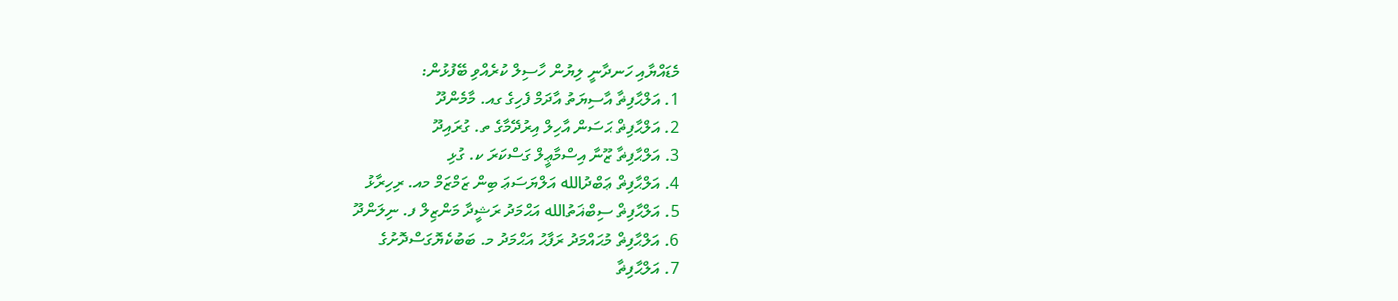މެޑައްޔާއި ހަނދާނީ ލިޔުން ހާސިލް ކުރެއްވި ބޭފުޅުން:
1. އަލްޙާފިޡާ އާސިޔަތު އާދަމް ފެހިގެ ގއ. މާމެންދޫ
2. އަލްޙާފިޡް ޙަސަން އާހިލް އިރުދޭމާގެ ތ. ގުރައިދޫ
3. އަލްޙާފިޡާ ޒޫނާ އިސްމާޢީލް ގަސްކަރަ ކ. ގުޅި
4. އަލްޙާފިޡް ޢަބްދުالله އަލްޔަސަޢަ ބިން ޒަމްޒަމް މއ. ރިހިރާޅު
5. އަލްޙާފިޡް ސިބްޣަތުالله އަޙްމަދު ރަޝީދާ މަންޒިލް ފ. ނިލަންދޫ
6. އަލްޙާފިޡް މުޙައްމަދު ރަފާޙު އަޙްމަދު މ. ބަބުކެޔޮގަސްދޮށުގެ
7. އަލްޙާފިޡާ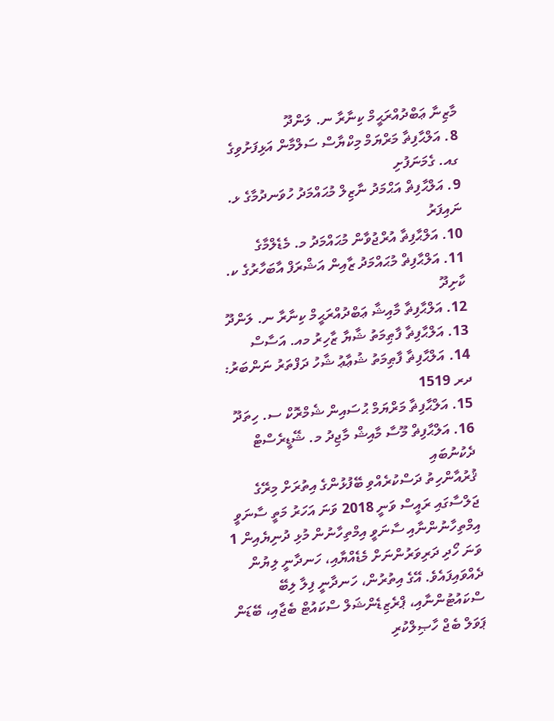މާޒިނާ ޢަބްދުއްރަޙީމް ކިނާރާ ނ. ލަންދޫ
8. އަލްޙާފިޡާ މަރްޔަމް މިކްޔާސް ސަލްމާން އަޅިފަށުވިގެ ގއ. ގެމަނަފުށި
9. އަލްޙާފިޡް އަޙްމަދު ނާޒިލް މުޙައްމަދު ހުވަނދުމާގެ ޅ. ނައިފަރު
10. އަލްޙާފިޡާ އުރްޖުވާން މުޙައްމަދު މ. މެޑެލްމާގެ
11. އަލްޙާފިޡް މުޙައްމަދު ޒާއިން އަޝްރަފް އާބަހާރުގެ ކ. ކާށިދޫ
12. އަލްޙާފިޡާ މާއިޝާ ޢަބްދުއްރަޙީމް ކިނާރާ ނ. ލަންދޫ
13. އަލްޙާފިޡާ ފާޠިމަތު ޝާޔާ ޒާހިރު މއ. އަސާސް
14. އަލްޙާފިޡާ ފާޠިމަތު ޝުޢާޢު ޝާހު ދަފްތަރު ނަންބަރު: ދރ 1519
15. އަލްޙާފިޡާ މަރްޔަމް ޙުސައިން ޝެމްރޮކް ސ. ހިތަދޫ
16. އަލްޙާފިޡް މޫސާ މާއިޝް މާޖިދު މ. ޝޭޑީރެސްޓް ދެކުނުބައި
ޤުރުއާންހިތު ދަސްކުރެއްވި ބޭފުޅުންގެ އިތުރަށް މިރޭގެ ޖަލްސާގައި ރައީސް ވަނީ 2018 ވަނަ އަހަރު މަތީ ސާނަވީ އިމްތިހާނުންނާއި ސާނަވީ އިމްތިހާނުން މުޅި ދުނިޔެއިން 1 ވަނަ ހޯދި ދަރިވަރުންނަށް މެޑެއްޔާއި، ހަނދާނީ ލިޔުން ދެއްވައިފައެވެ. އޭގެ އިތުރުން، ހަނދާނީ ފިލާ ލިބޭ ސްކައުޓުންނާއި، ޕްރެޒިޑެންޝަލް ސްކައުޓް ބެޖާއި، ބޭޑަން ޕަވަލް ބެޖް ހާޞިލްކުރި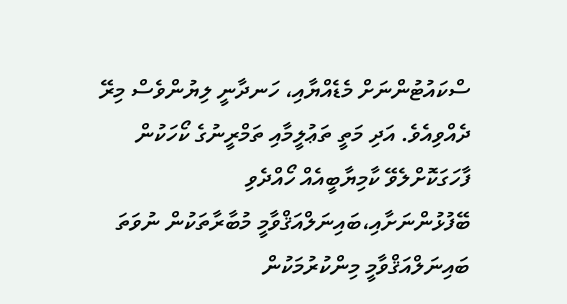ސްކައުޓުންނަށް މެޑެއްޔާއި، ހަނދާނީ ލިޔުންވެސް މިރޭ ދެއްވިއެވެ. އަދި މަތީ ތަޢުލީމާއި ތަމްރީނުގެ ކޯހަކުން ފާހަގަކޮށްލެވޭ ކާމިޔާބީއެއް ހޯއްދެވި ބޭފުޅުންނަށާއި،ބައިނަލްއަޤްވާމީ މުބާރާތަކުން ނުވަތަ ބައިނަލްއަޤްވާމީ މިންކުރުމަކުން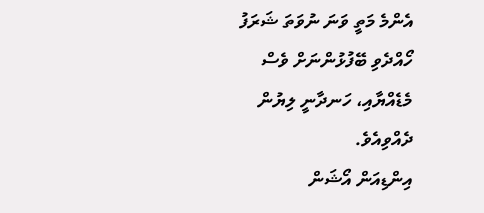އެންމެ މަތީ ވަނަ ނުވަތަ ޝަރަފު ހޯއްދެވި ބޭފުޅުންނަށް ވެސް މެޑެއްޔާއި، ހަނދާނީ ލިޔުން ދެއްވިއެވެ.
އިންޑިއަން އޯޝަން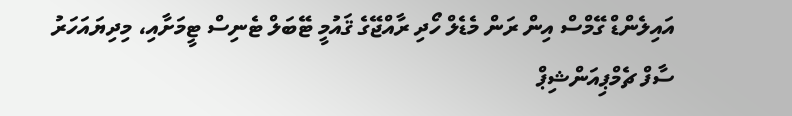އައިލެންޑް ގޭމްސް އިން ރަން މެޑެލް ހޯދި ރާއްޖޭގެ ޤައުމީ ޓޭބަލް ޓެނިސް ޓީމަށާއި، މިދިޔައަހަރު ސާފް ޗެމްޕިއަންޝިޕް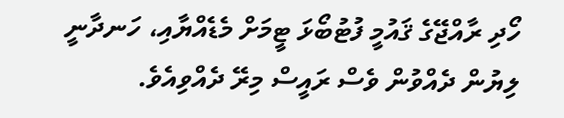ހޯދި ރާއްޖޭގެ ޤައުމީ ފުޓުބޯޅަ ޓީމަށް މެޑެއްޔާއި، ހަނދާނީ ލިޔުން ދެއްވުން ވެސް ރައީސް މިރޭ ދެއްވިއެވެ.